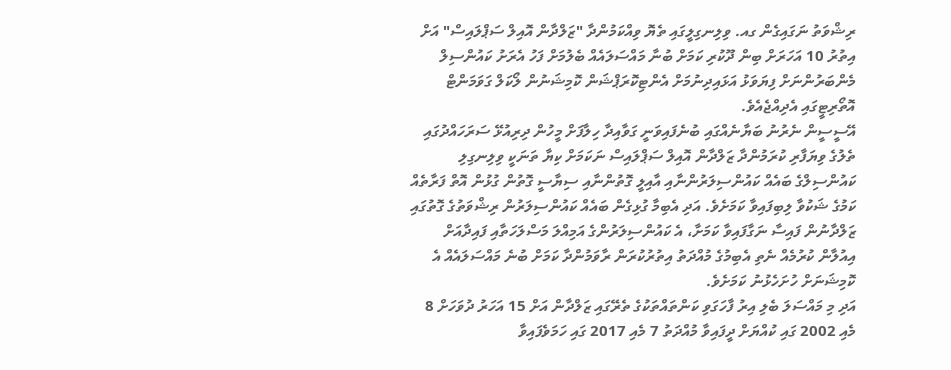ރިޝްވަތު ނަގައިގެން ގއ. ވިލިނގިލީގައި ތެޔޮ ވިއްކަމުންދާ "ޒަލްދާން އޮއިލް ސަޕްލައިސް" އަށް އިތުރު 10 އަހަރަށް ބިން ދޫކުރި ކަމަށް ބުނާ މައްސަލައެއް ބެލުމަށް ފަހު އެރަށު ކައުންސިލް މެންބަރުންނަށް ފިޔަވަޅު އަޅައިދިނުމަށް އެންޓިކޮރަޕްޝަން ކޮމިޝަނުން ލޯކަލް ގަވަމަންޓް އޮތޯރިޓީގައި އެދިއްޖެއެވެ.
އޭސީސީން ނެރުނު ބަޔާނެއްގައި ބުނެފައިވަނީ ގަވާއިދާ ހިލާފަށް މީހުން ދިރިއުޅޭ ސަރަހައްދުގައި ތެލުގެ ވިޔަފާރި ކުރަމުންދާ ޒަލްދާން އޮއިލް ސަޕްލައިސް ނަކަމަށް ކިޔާ ތަނަކީ ވިލިނގިލި ކައުންސިލްގެ ބައެއް ކައުންސިލަރުންނާއި އާއިލީ ގޮތުންނާއި ސިޔާސީ ގޮތުން ގުޅުން އޮތް ފަރާތެއް ކަމުގެ ޝަކުވާ ލިބިފައިވާ ކަމަށެވެ. އަދި އެބިމާ ގުޅިގެން ބައެއް ކައުންސިލަރުން ރިޝްވަތުގެ ގޮތުގައި ޒަލްދާނުން ފައިސާ ނަގާފައިވާ ކަމަށާ، އެ ކައުންސިލަރުންގެ އަމިއްލަ މަސްލަހަތާއި ފައިދާއަށް އިއުލާން ކުރުމެއް ނެތި އެބިމުގެ މުއްދަތު އިތުރުކުރަން ރާވަމުންދާ ކަމަށް ބުނެ މައްސަލައެއް އެ ކޮމިޝަނަށް ހުށަހެޅުނު ކަމަށެވެ.
އަދި މި މައްސަލަ ބެލި އިރު ފާހަގަވި ކަންތައްތަކުގެ ތެރޭގައި ޒަލްދާން އަށް 15 އަހަރު ދުވަހަށް 8 މެއި 2002 ގައި ކުއްޔަށް ދީފައިވާ މުއްދަތު 7 މެއި 2017 ގައި ހަމަވެފައިވާ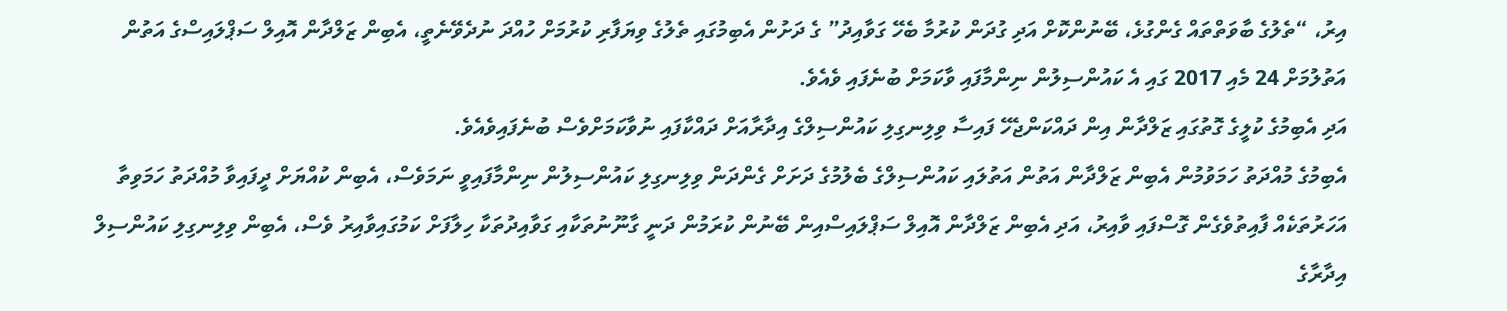އިރު، “ތެލުގެ ބާވަތްތައް ގެންގުޅެ، ބޭނުންކޮށް އަދި ގުދަން ކުރުމާ ބެހޭ ގަވާއިދު” ގެ ދަށުން އެބިމުގައި ތެލުގެ ވިޔަފާރި ކުރުމަށް ހުއްދަ ނުދެވޭނެތީ، އެބިން ޒަލްދާން އޮއިލް ސަޕްލައިސްގެ އަތުން އަތުލުމަށް 24 މެއި 2017 ގައި އެ ކައުންސިލުން ނިންމާފައި ވާކަމަށް ބުނެފައި ވެއެވެ.
އަދި އެބިމުގެ ކުލީގެ ގޮތުގައި ޒަލްދާން އިން ދައްކަންޖެހޭ ފައިސާ ވިލިނގިލި ކައުންސިލްގެ އިދާރާއަށް ދައްކާފައި ނުވާކަމަށްވެސް ބުނެފައިވެއެވެ.
އެބިމުގެ މުއްދަތު ހަމަވުމުން އެބިން ޒަލްދާން އަތުން އަތުލައި ކައުންސިލްގެ ބެލުމުގެ ދަށަށް ގެންދަން ވިލިނގިލި ކައުންސިލުން ނިންމާފައިވީ ނަމަވެސް، އެބިން ކުއްޔަށް ދީފައިވާ މުއްދަތު ހަމަވިތާ އަހަރުތަކެއް ފާއިތުވެގެން ގޮސްފައި ވާއިރު، އަދި އެބިން ޒަލްދާން އޮއިލް ސަޕްލައިސްއިން ބޭނުން ކުރަމުން ދަނީ ގާނޫނުތަކާއި ގަވާއިދުތަކާ ހިލާފަށް ކަމުގައިވާއިރު ވެސް، އެބިން ވިލިނގިލި ކައުންސިލް އިދާރާގެ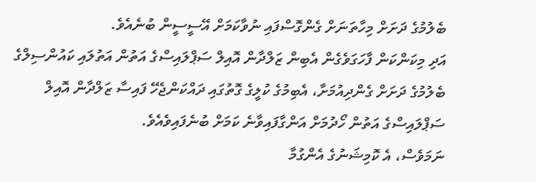ބެލުމުގެ ދަށަށް މިހާތަނަށް ގެންގޮސްފައި ނުވާކަމަށް އޭސީސީން ބުނެއެވެ.
އަދި މިކަންކަން ފާހަގަވެގެން އެބިން ޒަލްދާން އޮއިލް ސަޕްލައިސްގެ އަތުން އަތުލައި ކައުންސިލްގެ ބެލުމުގެ ދަށަށް ގެންދިއުމަށާ، އެބިމުގެ ކުލީގެ ގޮތުގައި ދައްކަންޖެހޭ ފައިސާ ޒަލްދާން އޮއިލް ސަޕްލައިސްގެ އަތުން ހޯދުމަށް އަންގާފައިވާނެ ކަމަށް ބުނެފައިވެއެވެ.
ނަމަވެސް، އެ ކޮމިޝަނުގެ އެންގުމާ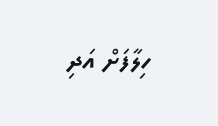ހިލާފަށް އަދި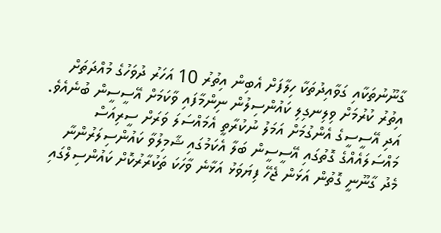ގާނޫނުތަކާއި ގަވާއިދުތަކާ ހިލާފަށް އެބިން އިތުރު 10 އަހަރު ދުވަހުގެ މުއްދަތަށް އިތުރު ކުރުމަށް ވިލިނގިލި ކައުންސިލުން ނިންމާފައި ވާކަމަށް އޭސީސީން ބުނެއެވެ. އަދި އޭސީސީގެ އެންގުމަށް އަމަލު ނުކުރާތީ އެމައްސަލަ ވަރަށް ސީރިއަސް މައްސަލައެއްގެ ގޮތުގައި އޭސީސީން ބަލާ އެކަމުގައި ޝާމިލުވާ ކައުންސިލަރުންނާ މެދު ގާނޫނީ ގޮތުން އަޅަން ޖެހޭ ފިޔަވަޅު އަޅާނެ ވާހަކަ ތަކުރާރުކޮށް ކައުންސިލްގައި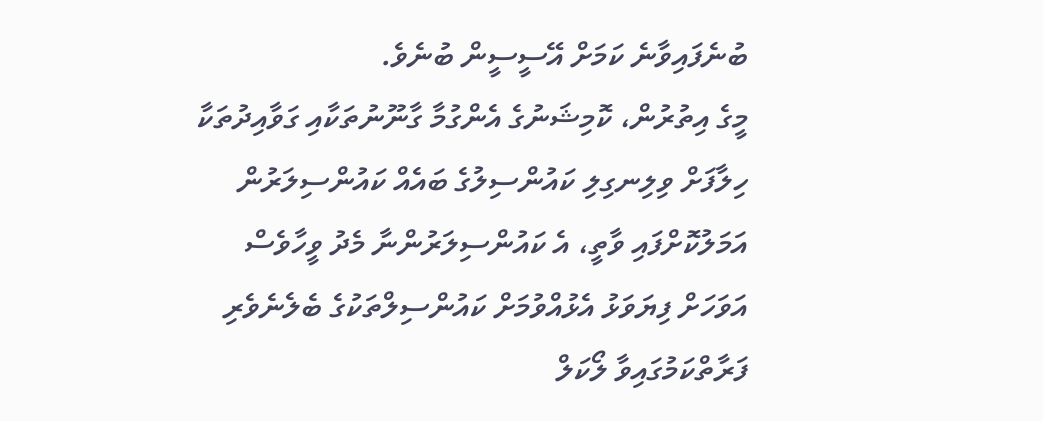ބުނެފައިވާނެ ކަމަށް އޭސީސީން ބުނެވެ.
މީގެ އިތުރުން، ކޮމިޝަނުގެ އެންގުމާ ގާނޫނުތަކާއި ގަވާއިދުތަކާ ހިލާފަށް ވިލިނގިލި ކައުންސިލުގެ ބައެއް ކައުންސިލަރުން އަމަލުކޮށްފައި ވާތީ، އެ ކައުންސިލަރުންނާ މެދު ވީހާވެސް އަވަހަށް ފިޔަވަޅު އެޅުއްވުމަށް ކައުންސިލްތަކުގެ ބެލެނެވެރި ފަރާތްކަމުގައިވާ ލޯކަލް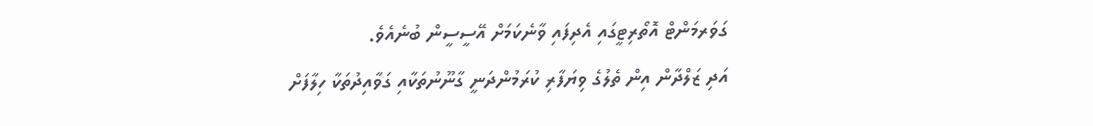ގަވަރމަންޓް އޮތޯރިޓީގައި އެދިފައި ވާނެކަމަށް އޭސީސީން ބުނެއެވެ.
އަދި ޒަލްދާން އިން ތެލުގެ ވިޔަފާރި ކުރަމުންދަނީ ގާނޫނުތަކާއި ގަވާއިދުތަކާ ހިލާފަށް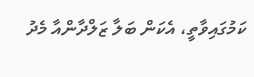ކަމުގައިވާތީ، އެކަން ބަލާ ޒަލްދާންއާ މެދު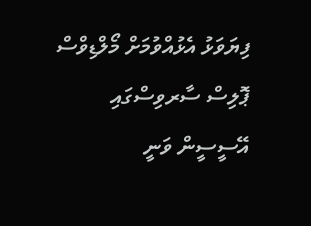ފިޔަވަޅު އެޅުއްވުމަށް މޯލްޑިވްސް ޕޮލިސް ސާރވިސްގައި އޭސީސީން ވަނީ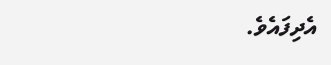އެދިފައެވެ.